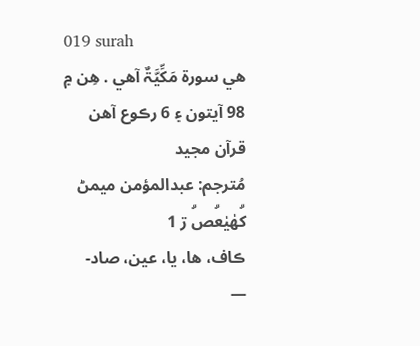019 surah
ھي سورة مَکِّیَّۃٌ آھي . ھِن ۾ 98 آيتون ۽ 6 رڪوع آھن
قرآن مجيد
مُترجم: عبدالمؤمن ميمڻ
كۗهٰيٰعۗصۗ ڗ 1
ڪاف، ها، يا، عين، صاد-
—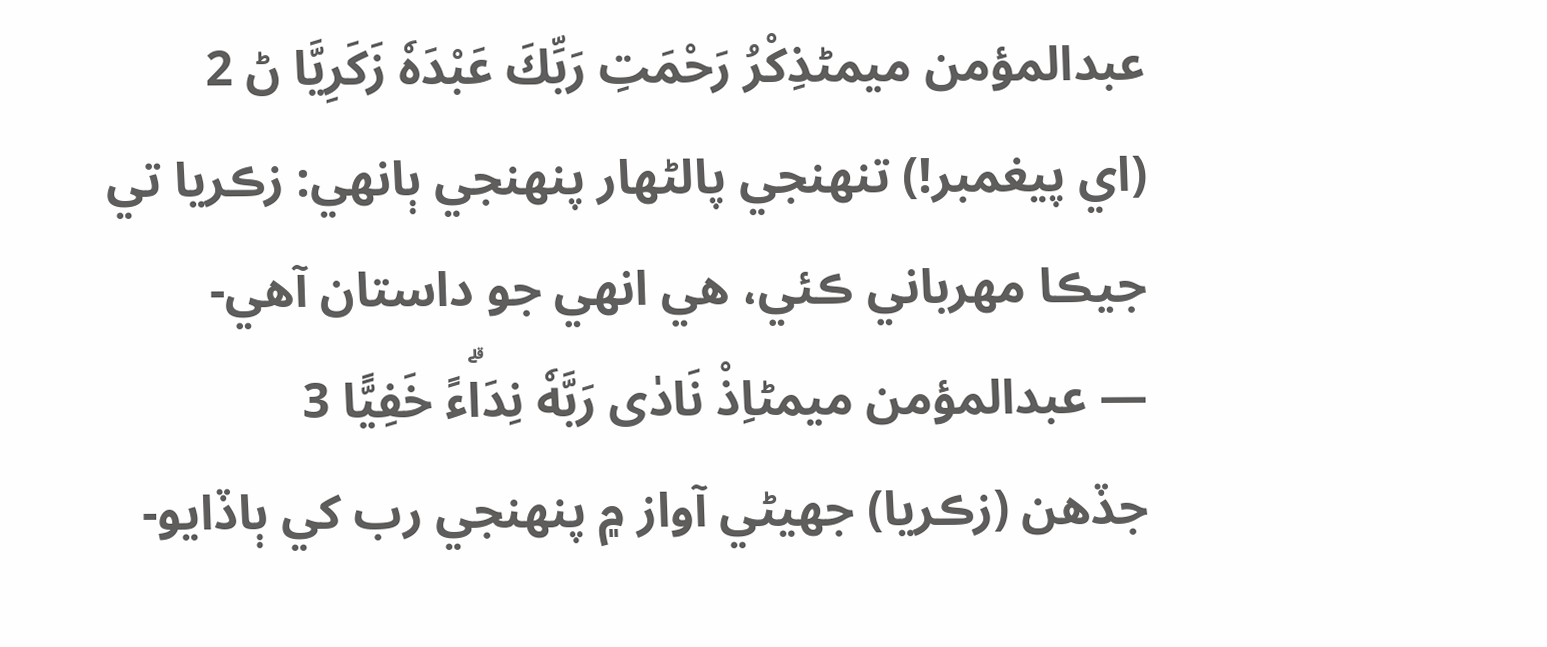عبدالمؤمن ميمڻذِكْرُ رَحْمَتِ رَبِّكَ عَبْدَهٗ زَكَرِيَّا ڻ 2
(اي پيغمبر!) تنهنجي پالڻهار پنهنجي ٻانهي: زڪريا تي جيڪا مهرباني ڪئي، هي انهي جو داستان آهي-
— عبدالمؤمن ميمڻاِذْ نَادٰى رَبَّهٗ نِدَاۗءً خَفِيًّا 3
جڏهن (زڪريا) جهيڻي آواز ۾ پنهنجي رب کي ٻاڏايو-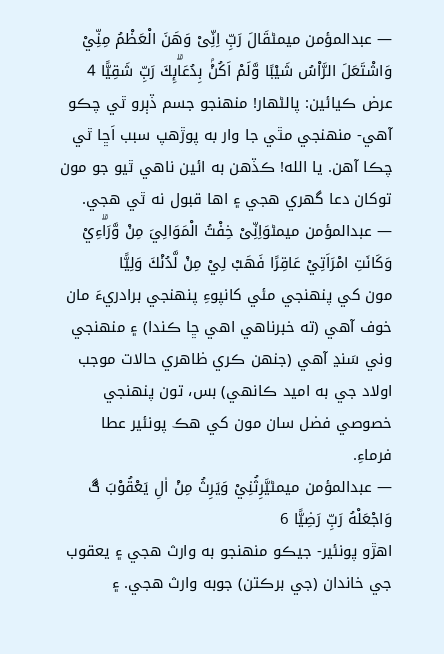— عبدالمؤمن ميمڻقَالَ رَبِّ اِنِّىْ وَهَنَ الْعَظْمُ مِنِّيْ وَاشْتَعَلَ الرَّاْسُ شَيْبًا وَّلَمْ اَكُنْۢ بِدُعَاۗىِٕكَ رَبِّ شَقِيًّا 4
عرض ڪيائين: پالڻهار! منهنجو جسم ڏٻرو ٿي چڪو آهي- منهنجي مٿي جا وار به پوڙهپ سبب اَڇا ٿي چڪا آهن. يا الله! ڪڏهن به ائين ناهي ٿيو جو مون توکان دعا گهري هجي ۽ اها قبول نه ٿي هجي.
— عبدالمؤمن ميمڻوَاِنِّىْ خِفْتُ الْمَوَالِيَ مِنْ وَّرَاۗءِيْ وَكَانَتِ امْرَاَتِيْ عَاقِرًا فَهَبْ لِيْ مِنْ لَّدُنْكَ وَلِيًّا
مون کي پنهنجي مئي کانپوءِ پنهنجي برادريءَ مان خوف آهي (ته خبرناهي اهي ڇا ڪندا) ۽ منهنجي وني سَنڍ آهي (جنهن ڪري ظاهري حالات موجب اولاد جي به اميد ڪانهي) بس، تون پنهنجي خصوصي فضل سان مون کي هڪ پونئير عطا فرماءِ.
— عبدالمؤمن ميمڻيَّرِثُنِيْ وَيَرِثُ مِنْ اٰلِ يَعْقُوْبَ ڰ وَاجْعَلْهُ رَبِّ رَضِيًّا 6
اهڙو پونئير- جيڪو منهنجو به وارث هجي ۽ يعقوب جي خاندان (جي برڪتن) جوبه وارث هجي. ۽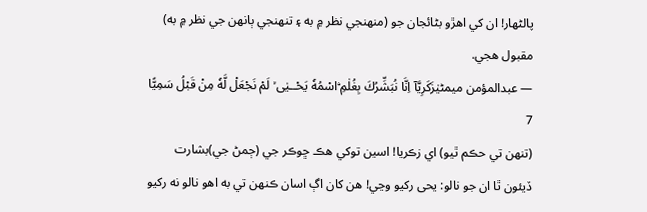پالڻهار! ان کي اهڙو بڻائجان جو (منهنجي نظر ۾ به ۽ تنهنجي ٻانهن جي نظر ۾ به) مقبول هجي.
— عبدالمؤمن ميمڻيٰزَكَرِيَّآ اِنَّا نُبَشِّرُكَ بِغُلٰمِ ۨاسْمُهٗ يَحْــيٰى ۙ لَمْ نَجْعَلْ لَّهٗ مِنْ قَبْلُ سَمِيًّا 7
(تنهن تي حڪم ٿيو) اي زڪريا! اسين توکي هڪ ڇوڪر جي (ڄمڻ جي)بشارت ڏيئون ٿا ان جو نالو: يحى رکيو وڃي! هن کان اڳ اسان ڪنهن تي به اهو نالو نه رکيو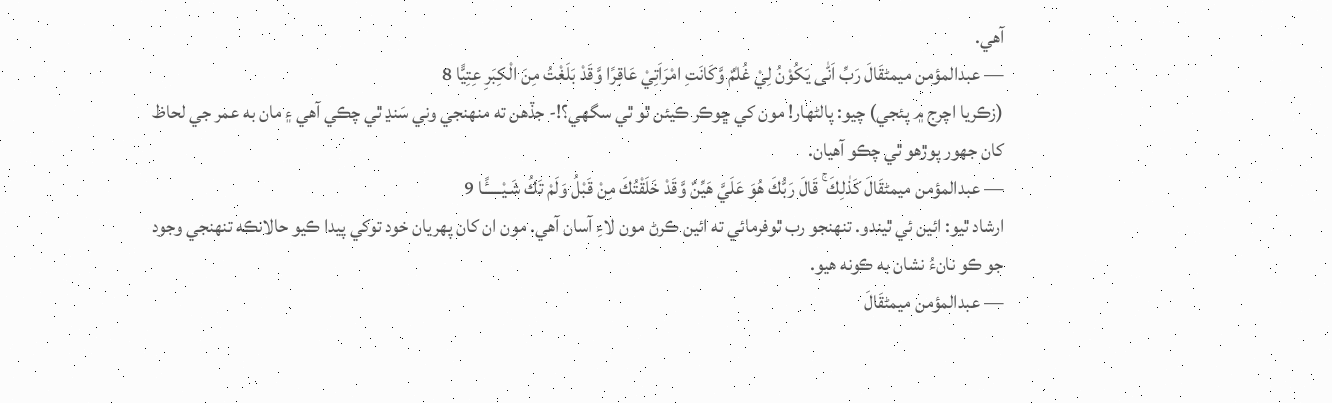آهي.
— عبدالمؤمن ميمڻقَالَ رَبِّ اَنّٰى يَكُوْنُ لِيْ غُلٰمٌ وَّكَانَتِ امْرَاَتِيْ عَاقِرًا وَّقَدْ بَلَغْتُ مِنَ الْكِبَرِ عِتِيًّا 8
(زڪريا اچرج ۾ پئجي) چيو: پالڻهار! مون کي ڇوڪر ڪيئن ٿو ٿي سگهي؟!- جڏهن ته منهنجي وني سَنڍ ٿي چڪي آهي ۽ مان به عمر جي لحاظ کان جهور پوڙهو ٿي چڪو آهيان.
— عبدالمؤمن ميمڻقَالَ كَذٰلِكَ ۚ قَالَ رَبُّكَ هُوَ عَلَيَّ هَيِّنٌ وَّقَدْ خَلَقْتُكَ مِنْ قَبْلُ وَلَمْ تَكُ شَـيْـــــًٔـا 9
ارشاد ٿيو: ائين ئي ٿيندو. تنهنجو رب ٿوفرمائي ته ائين ڪرڻ مون لاءِ آسان آهي. مون ان کان پهريان خود توکي پيدا ڪيو حالانڪه تنهنجي وجود جو ڪو نانءُ نشان به ڪونه هيو.
— عبدالمؤمن ميمڻقَالَ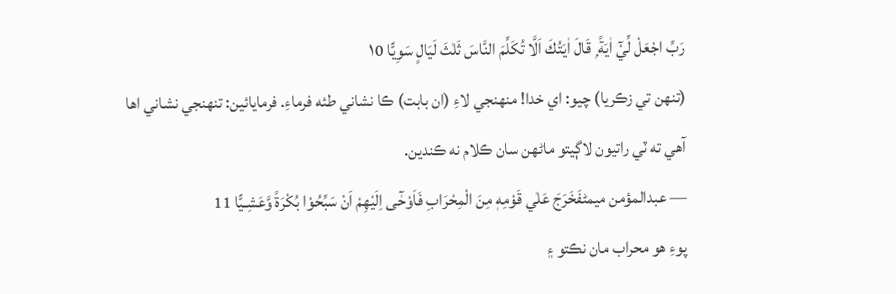رَبِّ اجْعَلْ لِّيْٓ اٰيَةً ۭ قَالَ اٰيَتُكَ اَلَّا تُكَلِّمَ النَّاسَ ثَلٰثَ لَيَالٍ سَوِيًّا ١0
(تنهن تي زڪريا) چيو: اي خدا! منهنجي لاءِ (ان بابت) ڪا نشاني طئه فرماءِ. فرمايائين: تنهنجي نشاني اها آهي ته ٽي راتيون لاڳيتو ماڻهن سان ڪلام نه ڪندين.
— عبدالمؤمن ميمڻفَخَرَجَ عَلٰي قَوْمِهٖ مِنَ الْمِحْرَابِ فَاَوْحٰٓى اِلَيْهِمْ اَنْ سَبِّحُوْا بُكْرَةً وَّعَشِـيًّا 11
پوءِ هو محراب مان نڪتو ۽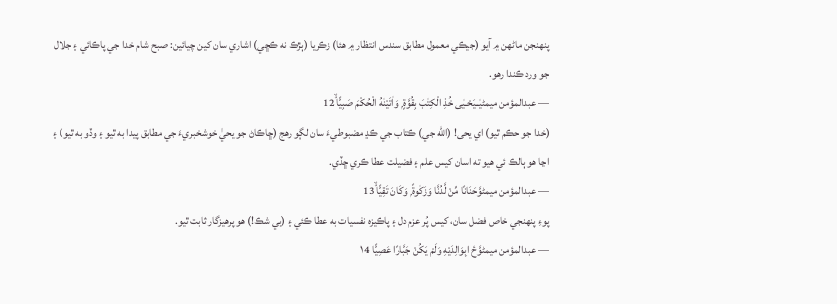پنهنجن ماڻهن ۾ آيو (جيڪي معمول مطابق سندس انتظار ۾ هئا) زڪريا (ٻڙڪ نه ڪڇي) اشاري سان کين چيائين: صبح شام خدا جي پاڪائي ۽ جلال جو ورد ڪندا رهو.
— عبدالمؤمن ميمڻيٰــيَحْـيٰى خُذِ الْكِتٰبَ بِقُوَّةٍ ۭ وَاٰتَيْنٰهُ الْحُكْمَ صَبِيًّا ۙ12
(خدا جو حڪم ٿيو) اي يحى! (الله جي) ڪتاب جي ڪڍ مضبوطيءَ سان لڳو رهج (ڇاڪاڻ جو يحيٰ خوشخبريءَ جي مطابق پيدا به ٿيو ۽ وڏو به ٿيو) ۽ اڃا هو ٻالڪ ئي هيو ته اسان کيس علم ۽ فضيلت عطا ڪري ڇڏي.
— عبدالمؤمن ميمڻوَّحَنَانًا مِّنْ لَّدُنَّا وَزَكٰوةً ۭ وَكَانَ تَقِيًّا ۙ13
پوءِ پنهنجي خاص فضل سان، کيس پُر عزم دل ۽ پاڪيزه نفسيات به عطا ڪئي ۽ (بي شڪ!) هو پرهيزگار ثابت ٿيو.
— عبدالمؤمن ميمڻوَّځ ابِوَالِدَيْهِ وَلَمْ يَكُنْ جَبَّارًا عَصِيًّا ١4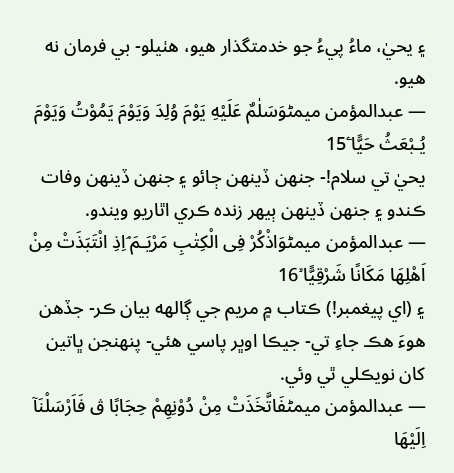۽ يحيٰ، ماءُ پيءُ جو خدمتگذار هيو، هٺيلو- بي فرمان نه هيو.
— عبدالمؤمن ميمڻوَسَلٰمٌ عَلَيْهِ يَوْمَ وُلِدَ وَيَوْمَ يَمُوْتُ وَيَوْمَ يُـبْعَثُ حَيًّا ۧ15
يحيٰ تي سلام!- جنهن ڏينهن ڄائو ۽ جنهن ڏينهن وفات ڪندو ۽ جنهن ڏينهن ٻيهر زنده ڪري اٿاريو ويندو.
— عبدالمؤمن ميمڻوَاذْكُرْ فِى الْكِتٰبِ مَرْيَـمَ ۘاِذِ انْتَبَذَتْ مِنْ اَهْلِهَا مَكَانًا شَرْقِيًّا ۙ16
۽ (اي پيغمبر!) ڪتاب ۾ مريم جي ڳالهه بيان ڪر- جڏهن هوءَ هڪ جاءِ تي- جيڪا اوڀر پاسي هئي- پنهنجن ڀاتين کان نويڪلي ٿي وئي.
— عبدالمؤمن ميمڻفَاتَّخَذَتْ مِنْ دُوْنِهِمْ حِجَابًا ڨ فَاَرْسَلْنَآ اِلَيْهَا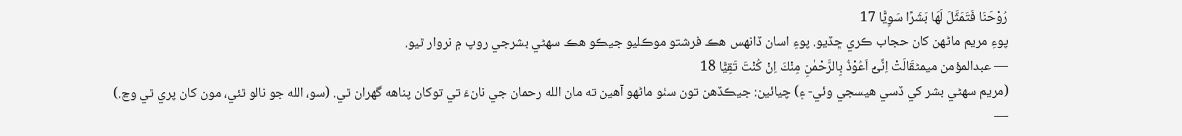رُوْحَنَا فَتَمَثَّلَ لَهَا بَشَرًا سَوِيًّا 17
پوءِ مريم ماڻهن کان حجاب ڪري ڇڏيو. پوءِ اسان ڏانهس هڪ فرشتو موڪليو جيڪو هڪ سهڻي بشرجي روپ ۾ نروار ٿيو.
— عبدالمؤمن ميمڻقَالَتْ اِنِّىْٓ اَعُوْذُ بِالرَّحْمٰنِ مِنْكَ اِنْ كُنْتَ تَقِيًّا 18
(مريم سهڻي بشر کي ڏسي هيسجي وئي- ۽) چيائين: جيڪڏهن تون سٺو ماڻهو آهين ته مان الله رحمان جي نانءَ تي توکان پناهه گهران ٿي. (سو، الله جو نالو ٿئي، مون کان پري ٿي وڃ.)
—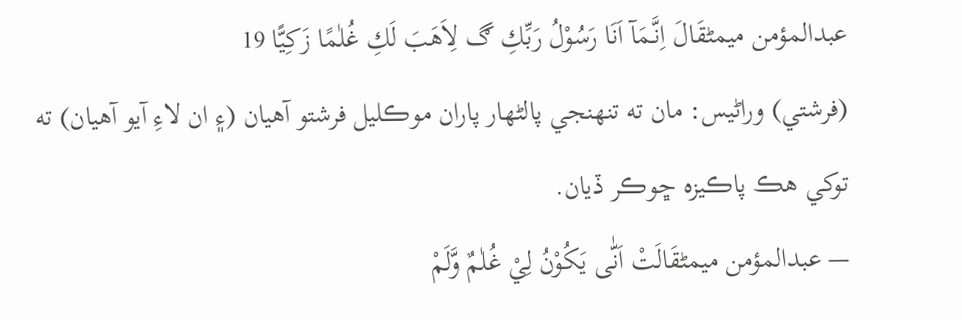عبدالمؤمن ميمڻقَالَ اِنَّـمَآ اَنَا رَسُوْلُ رَبِّكِ ڰ لِاَهَبَ لَكِ غُلٰمًا زَكِيًّا 19
(فرشتي) وراڻيس: مان ته تنهنجي پالڻهار پاران موڪليل فرشتو آهيان (۽ ان لاءِ آيو آهيان) ته توکي هڪ پاڪيزه ڇوڪر ڏيان.
— عبدالمؤمن ميمڻقَالَتْ اَنّٰى يَكُوْنُ لِيْ غُلٰمٌ وَّلَمْ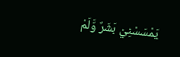يَمْسَسْنِيْ بَشَرٌ وَّلَمْ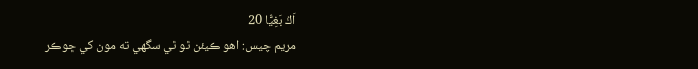اَكُ بَغِيًّا 20
مريم چيس: اهو ڪيئن ٿو ٿي سگهي ته مون کي ڇوڪر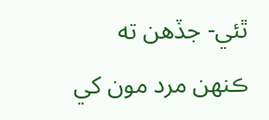ٿئي- جڏهن ته ڪنهن مرد مون کي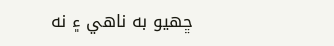ڇهيو به ناهي ۽ نه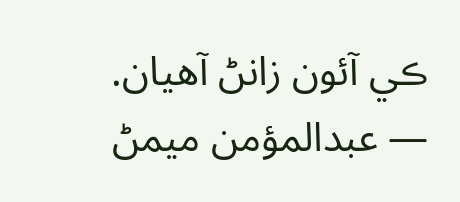ڪي آئون زانڻ آهيان.
— عبدالمؤمن ميمڻ